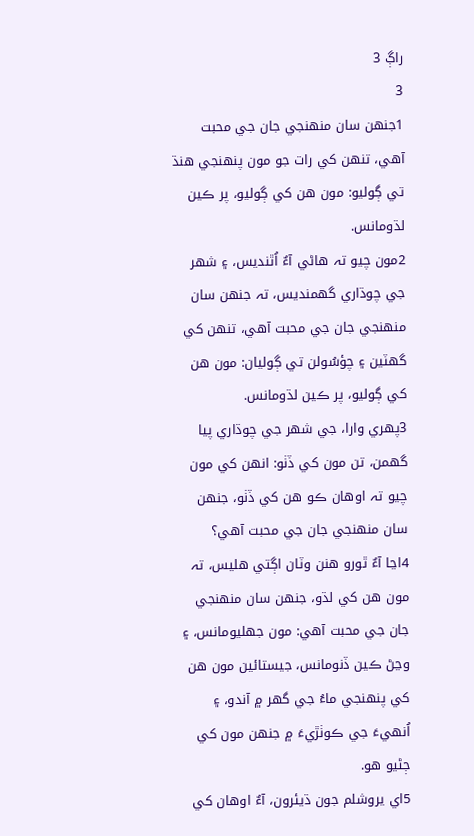راڳ 3
3
1جنهن سان منهنجي جان جي محبت آهي، تنهن کي رات جو مون پنهنجي هنڌ تي ڳوليو: مون هن کي ڳوليو، پر ڪين لڌومانس.
2مون چيو تہ هاڻي آءٌ اُٿنديس، ۽ شهر جي چوڌاري گهمنديس، تہ جنهن سان منهنجي جان جي محبت آهي، تنهن کي گهٽين ۽ چؤسُولن تي ڳوليان: مون هن کي ڳوليو، پر ڪين لڌومانس.
3پهري وارا، جي شهر جي چوڌاري پيا گهمن، تن مون کي ڏٺو: انهن کي مون چيو تہ اوهان ڪو هن کي ڏٺو، جنهن سان منهنجي جان جي محبت آهي؟
4اڃا آءٌ ٿورو هنن وٽان اڳتي هليس، تہ مون هن کي لڌو، جنهن سان منهنجي جان جي محبت آهي: مون جهليومانس، ۽ وڃڻ ڪين ڏنومانس، جيستائين مون هن کي پنهنجي ماءُ جي گهر ۾ آندو، ۽ اُنهيءَ جي ڪوٺڙيءَ ۾ جنهن مون کي ڄڻيو هو.
5اي يروشلم جون ڌيئرون، آءٌ اوهان کي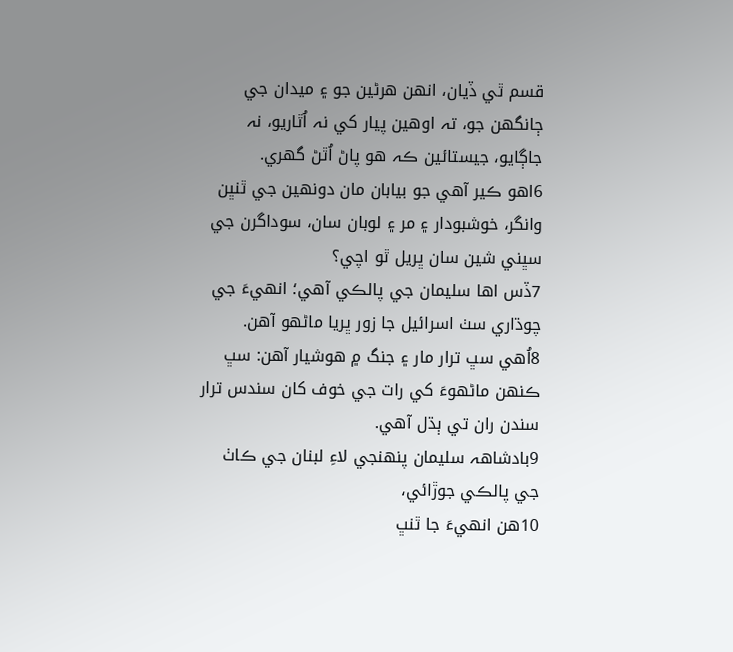قسم ٿي ڏيان، انهن هرڻين جو ۽ ميدان جي ڄانگهن جو، تہ اوهين پيار کي نہ اُٿاريو، نہ جاڳايو، جيستائين ڪہ هو پاڻ اُٿڻ گهري.
6اهو ڪير آهي جو بيابان مان دونهين جي ٿنڀن وانگر، خوشبودار ۽ مر ۽ لوبان سان، سوداگرن جي سڀني شين سان ڀريل ٿو اچي؟
7ڏس اها سليمان جي پالڪي آهي؛ انهيءَ جي چوڌاري سٺ اسرائيل جا زور ڀريا ماڻهو آهن.
8اُهي سڀ ترار مار ۽ جنگ ۾ هوشيار آهن: سڀ ڪنهن ماڻهوءَ کي رات جي خوف کان سندس ترار سندن ران تي ٻڌل آهي.
9بادشاهہ سليمان پنهنجي لاءِ لبنان جي ڪاٺ جي پالڪي جوڙائي،
10هن انهيءَ جا ٿنڀ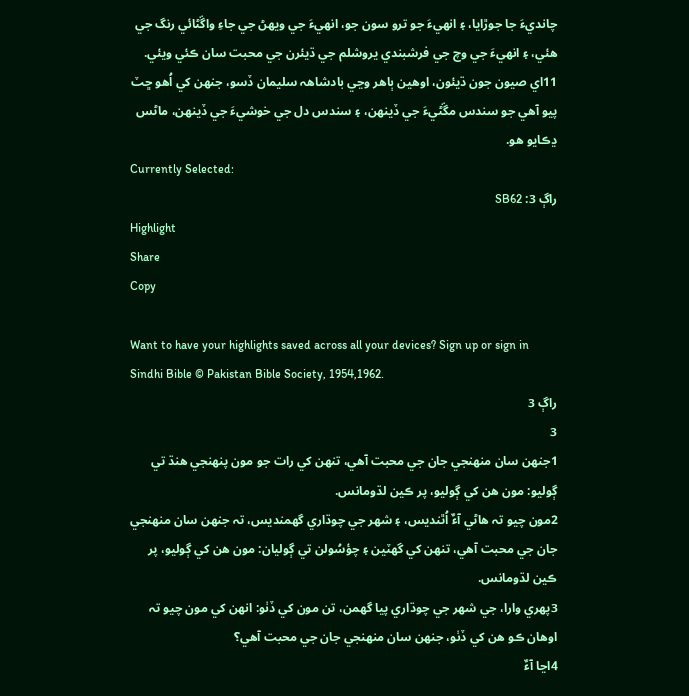چانديءَ جا جوڙايا، ۽ انهيءَ جو ترو سون جو، انهيءَ جي ويهڻ جي جاءِ واڱڻائي رنگ جي هئي، ۽ انهيءَ جي وچ جي فرشبندي يروشلم جي ڌيئرن جي محبت سان ڪئي ويئي.
11اي صيون جون ڌيئون، اوهين ٻاهر وڃي بادشاهہ سليمان ڏسو، جنهن کي اُهو ڇٽ پيو آهي جو سندس مڱڻيءَ جي ڏينهن، ۽ سندس دل جي خوشيءَ جي ڏينهن، ماڻس ڍڪايو هو.
Currently Selected:
راڳ 3: SB62
Highlight
Share
Copy

Want to have your highlights saved across all your devices? Sign up or sign in
Sindhi Bible © Pakistan Bible Society, 1954,1962.
راڳ 3
3
1جنهن سان منهنجي جان جي محبت آهي، تنهن کي رات جو مون پنهنجي هنڌ تي ڳوليو: مون هن کي ڳوليو، پر ڪين لڌومانس.
2مون چيو تہ هاڻي آءٌ اُٿنديس، ۽ شهر جي چوڌاري گهمنديس، تہ جنهن سان منهنجي جان جي محبت آهي، تنهن کي گهٽين ۽ چؤسُولن تي ڳوليان: مون هن کي ڳوليو، پر ڪين لڌومانس.
3پهري وارا، جي شهر جي چوڌاري پيا گهمن، تن مون کي ڏٺو: انهن کي مون چيو تہ اوهان ڪو هن کي ڏٺو، جنهن سان منهنجي جان جي محبت آهي؟
4اڃا آءٌ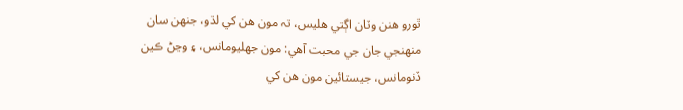ٿورو هنن وٽان اڳتي هليس، تہ مون هن کي لڌو، جنهن سان منهنجي جان جي محبت آهي: مون جهليومانس، ۽ وڃڻ ڪين ڏنومانس، جيستائين مون هن کي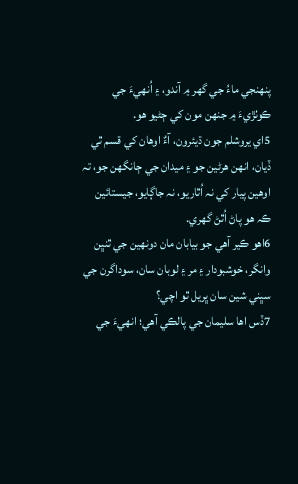پنهنجي ماءُ جي گهر ۾ آندو، ۽ اُنهيءَ جي ڪوٺڙيءَ ۾ جنهن مون کي ڄڻيو هو.
5اي يروشلم جون ڌيئرون، آءٌ اوهان کي قسم ٿي ڏيان، انهن هرڻين جو ۽ ميدان جي ڄانگهن جو، تہ اوهين پيار کي نہ اُٿاريو، نہ جاڳايو، جيستائين ڪہ هو پاڻ اُٿڻ گهري.
6اهو ڪير آهي جو بيابان مان دونهين جي ٿنڀن وانگر، خوشبودار ۽ مر ۽ لوبان سان، سوداگرن جي سڀني شين سان ڀريل ٿو اچي؟
7ڏس اها سليمان جي پالڪي آهي؛ انهيءَ جي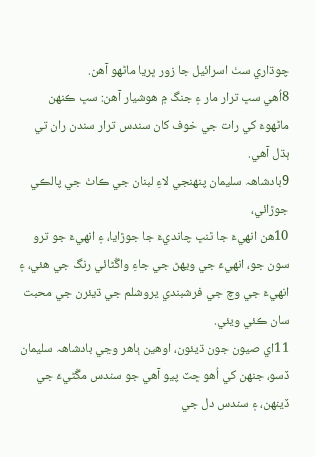چوڌاري سٺ اسرائيل جا زور ڀريا ماڻهو آهن.
8اُهي سڀ ترار مار ۽ جنگ ۾ هوشيار آهن: سڀ ڪنهن ماڻهوءَ کي رات جي خوف کان سندس ترار سندن ران تي ٻڌل آهي.
9بادشاهہ سليمان پنهنجي لاءِ لبنان جي ڪاٺ جي پالڪي جوڙائي،
10هن انهيءَ جا ٿنڀ چانديءَ جا جوڙايا، ۽ انهيءَ جو ترو سون جو، انهيءَ جي ويهڻ جي جاءِ واڱڻائي رنگ جي هئي، ۽ انهيءَ جي وچ جي فرشبندي يروشلم جي ڌيئرن جي محبت سان ڪئي ويئي.
11اي صيون جون ڌيئون، اوهين ٻاهر وڃي بادشاهہ سليمان ڏسو، جنهن کي اُهو ڇٽ پيو آهي جو سندس مڱڻيءَ جي ڏينهن، ۽ سندس دل جي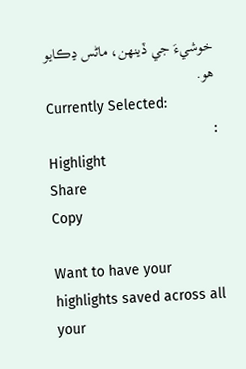خوشيءَ جي ڏينهن، ماڻس ڍڪايو هو.
Currently Selected:
:
Highlight
Share
Copy

Want to have your highlights saved across all your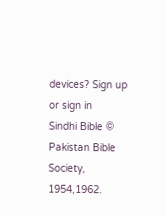devices? Sign up or sign in
Sindhi Bible © Pakistan Bible Society, 1954,1962.